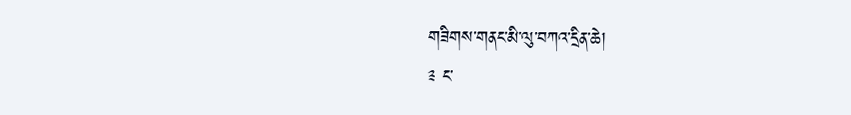གཟིགས་གནང་མི་ལུ་བཀའ་དྲིན་ཆེ།
༉ ང་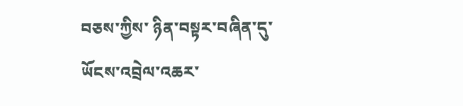བཅས་ཀྱིས་ ཉིན་བསྟར་བཞིན་དུ་
ཡོངས་འབྲེལ་འཆར་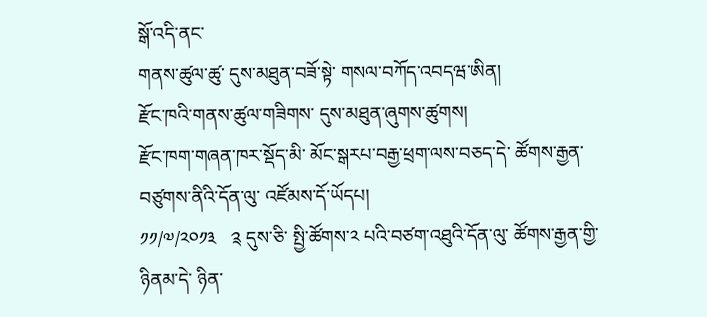སྒོ་འདི་ནང་
གནས་ཚུལ་ཚུ་ དུས་མཐུན་བཟོ་སྟེ་ གསལ་བཀོད་འབདཝ་ཨིན།
རྫོང་ཁའི་གནས་ཚུལ་གཟིགས་ དུས་མཐུན་ཞུགས་ཚུགས།
རྫོང་ཁག་གཞན་ཁར་སྡོད་མི་ མོང་སྒརཔ་བརྒྱ་ཕྲག་ལས་བཅད་དེ་ ཚོགས་རྒྱན་བཙུགས་ནིའི་དོན་ལུ་ འཛོམས་དོ་ཡོདཔ།
༡༡/༧/༢༠༡༣   ༉ དུས་ཅི་ སྤྱི་ཚོགས་༢ པའི་བཙག་འཐུའི་དོན་ལུ་ ཚོགས་རྒྱན་གྱི་ཉིནམ་དེ་ ཉིན་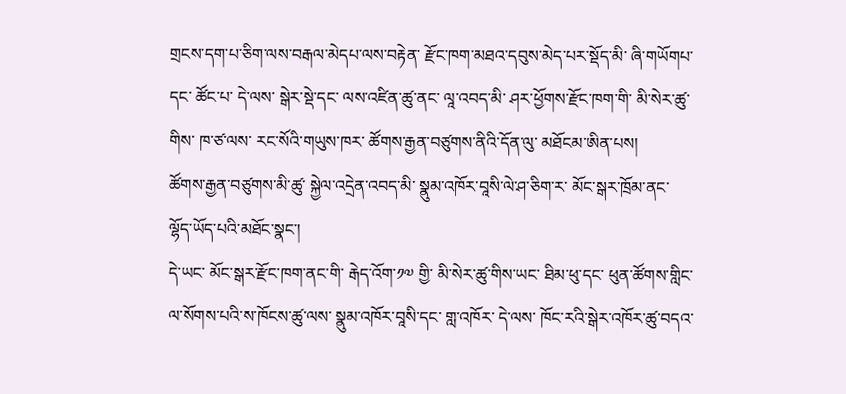གྲངས་དག་པ་ཅིག་ལས་བརྒལ་མེདཔ་ལས་བརྟེན་ རྫོང་ཁག་མཐའ་དབུས་མེད་པར་སྡོད་མི་ ཞི་གཡོགཔ་དང་ ཚོང་པ་ དེ་ལས་ སྒེར་སྡེ་དང་ ལས་འཛིན་ཚུ་ནང་ ལཱ་འབད་མི་ ཤར་ཕྱོགས་རྫོང་ཁག་གི་ མི་སེར་ཚུ་གིས་ ཁ་ཙ་ལས་ རང་སོའི་གཡུས་ཁར་ ཚོགས་རྒྱན་བཙུགས་ནིའི་དོན་ལུ་ མཐོངམ་ཨིན་པས།
ཚོགས་རྒྱན་བཙུགས་མི་ཚུ་ སྐྱེལ་འདྲེན་འབད་མི་ སྣུམ་འཁོར་བཱསི་ལེ་ཤ་ཅིག་ར་ མོང་སྒར་ཁྲོམ་ནང་ ལྷོད་ཡོད་པའི་མཐོང་སྣང་།
དེ་ཡང་ མོང་སྒར་རྫོང་ཁག་ནང་གི་ རྒེད་འོག་༡༧ གྱི་ མི་སེར་ཚུ་གིས་ཡང་ ཐིམ་ཕུ་དང་ ཕུན་ཚོགས་གླིང་ལ་སོགས་པའི་ས་ཁོངས་ཚུ་ལས་ སྣུམ་འཁོར་བཱསི་དང་ གླ་འཁོར་ དེ་ལས་ ཁོང་རའི་སྒེར་འཁོར་ཚུ་བདའ་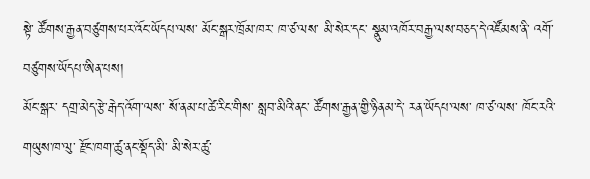སྟེ་ ཚོགས་རྒྱན་བཙུགས་པར་འོང་ཡོདཔ་ལས་ མོང་སྒར་ཁྲོམ་ཁར་ ཁ་ཙ་ལས་ མི་སེར་དང་ སྣུམ་འཁོར་བརྒྱ་ལས་བཅད་དེ་འཛོམས་ནི་ འགོ་བཙུགས་ཡོདཔ་ཨིན་པས།
མོང་སྒར་ དགྲ་མེད་རྩེ་རྒེད་འོག་ལས་ སོ་ནམ་པ་ཚེ་རིང་གིས་ སླབ་མིའི་ནང་ ཚོགས་རྒྱན་གྱི་ཉིནམ་དེ་ རན་ཡོདཔ་ལས་ ཁ་ཙ་ལས་ ཁོང་རའི་གཡུས་ཁ་ལུ་ རྫོང་ཁག་ཚུ་ནང་སྡོད་མི་ མི་སེར་ཚུ་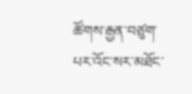ཚོགས་རྒྱན་བཙུག་པར་འོང་སར་མཐོང་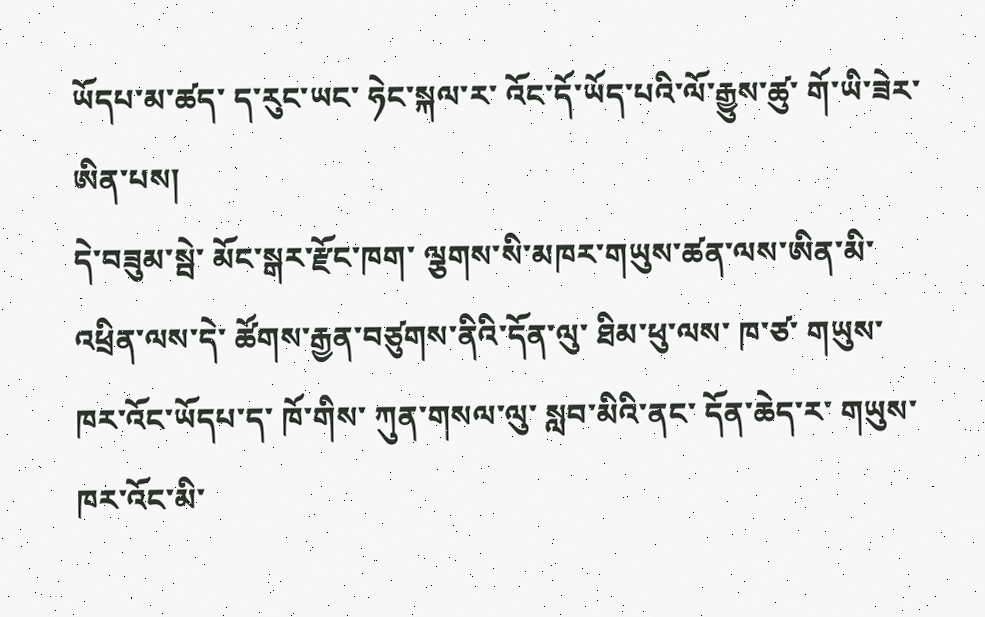ཡོདཔ་མ་ཚད་ ད་རུང་ཡང་ ཧེང་སྐལ་ར་ འོང་དོ་ཡོད་པའི་ལོ་རྒྱུས་ཚུ་ གོ་ཡི་ཟེར་ཨིན་པས།
དེ་བཟུམ་སྦེ་ མོང་སྒར་རྫོང་ཁག་ ལྕགས་སི་མཁར་གཡུས་ཚན་ལས་ཨིན་མི་ འཕྲིན་ལས་དེ་ ཚོགས་རྒྱན་བཙུགས་ནིའི་དོན་ལུ་ ཐིམ་ཕུ་ལས་ ཁ་ཙ་ གཡུས་ཁར་འོང་ཡོདཔ་ད་ ཁོ་གིས་ ཀུན་གསལ་ལུ་ སླབ་མིའི་ནང་ དོན་ཆེད་ར་ གཡུས་ཁར་འོང་མི་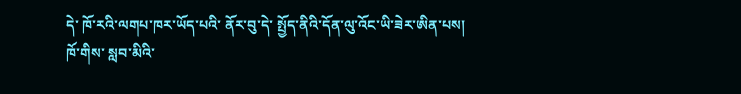དེ་ ཁོ་རའི་ལགཔ་ཁར་ཡོད་པའི་ ནོར་བུ་དེ་ སྤྱོད་ནིའི་དོན་ལུ་འོང་ཡི་ཟེར་ཨིན་པས།
ཁོ་གིས་ སླབ་མིའི་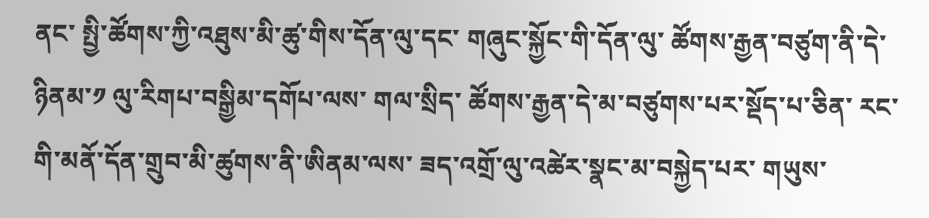ནང་ སྤྱི་ཚོགས་ཀྱི་འཐུས་མི་ཚུ་གིས་དོན་ལུ་དང་ གཞུང་སྐྱོང་གི་དོན་ལུ་ ཚོགས་རྒྱན་བཙུག་ནི་དེ་ ཉིནམ་༡ ལུ་རིགཔ་བསྒྱིམ་དགོཔ་ལས་ གལ་སྲིད་ ཚོགས་རྒྱན་དེ་མ་བཙུགས་པར་སྡོད་པ་ཅིན་ རང་གི་མནོ་དོན་གྲུབ་མི་ཚུགས་ནི་ཨིནམ་ལས་ ཟད་འགྲོ་ལུ་འཚེར་སྣང་མ་བསྐྱེད་པར་ གཡུས་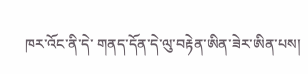ཁར་འོང་ནི་དེ་ གནད་དོན་དེ་ལུ་བརྟེན་ཨིན་ཟེར་ཨིན་པས།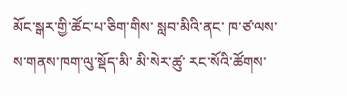མོང་སྒར་གྱི་ཚོང་པ་ཅིག་གིས་ སླབ་མིའི་ནང་ ཁ་ཙ་ལས་ ས་གནས་ཁག་ལུ་སྡོད་མི་ མི་སེར་ཚུ་ རང་སོའི་ཚོགས་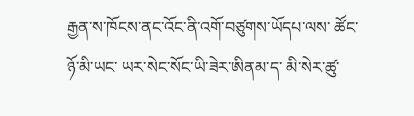རྒྱན་ས་ཁོངས་ནང་འོང་ནི་འགོ་བཙུགས་ཡོདཔ་ལས་ ཚོང་ཉོ་མི་ཡང་ ཡར་སེང་སོང་ཡི་ཟེར་ཨིནམ་ད་ མི་སེར་ཚུ་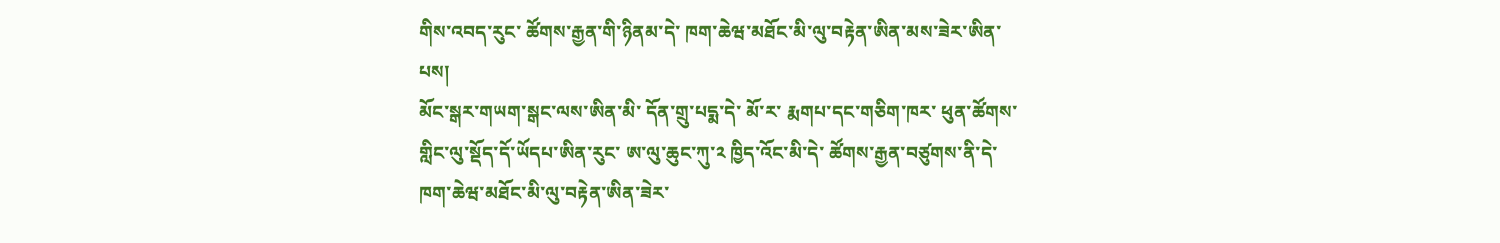གིས་འབད་རུང་ ཚོགས་རྒྱན་གི་ཉིནམ་དེ་ ཁག་ཆེཝ་མཐོང་མི་ལུ་བརྟེན་ཨིན་མས་ཟེར་ཨིན་པས།
མོང་སྒར་གཡག་སྒང་ལས་ཨིན་མི་ དོན་གྲུ་པདྨ་དེ་ མོ་ར་ རྨགཔ་དང་གཅིག་ཁར་ ཕུན་ཚོགས་གླིང་ལུ་སྡོད་དོ་ཡོདཔ་ཨིན་རུང་ ཨ་ལུ་ཆུང་ཀུ་༢ ཁྱིད་འོང་མི་དེ་ ཚོགས་རྒྱན་བཙུགས་ནི་དེ་ ཁག་ཆེཝ་མཐོང་མི་ལུ་བརྟེན་ཨིན་ཟེར་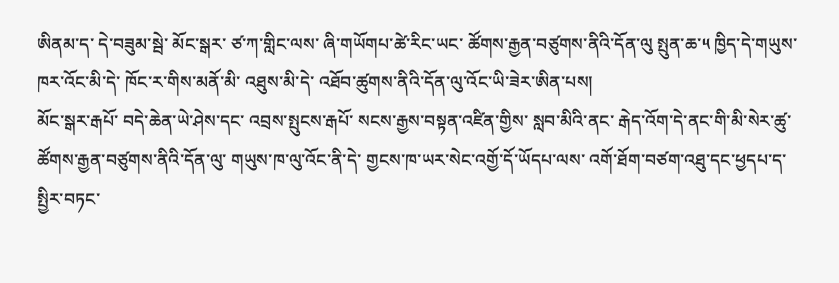ཨིནམ་ད་ དེ་བཟུམ་སྦེ་ མོང་སྒར་ ཙ་ཀ་གླིང་ལས་ ཞི་གཡོགཔ་ཚེ་རིང་ཡང་ ཚོགས་རྒྱན་བཙུགས་ནིའི་དོན་ལུ སྤུན་ཆ་༥ ཁྱིད་དེ་གཡུས་ཁར་འོང་མི་དེ་ ཁོང་ར་གིས་མནོ་མི་ འཐུས་མི་དེ་ འཐོབ་ཚུགས་ནིའི་དོན་ལུ་འོང་ཡི་ཟེར་ཨིན་པས།
མོང་སྒར་རྒཔོ་ བདེ་ཆེན་ཡེ་ཤེས་དང་ འབྲས་སྤུངས་རྒཔོ་ སངས་རྒྱས་བསྟན་འཛིན་གྱིས་ སླབ་མིའི་ནང་ རྒེད་འོག་དེ་ནང་གི་མི་སེར་ཚུ་ ཚོགས་རྒྱན་བཙུགས་ནིའི་དོན་ལུ་ གཡུས་ཁ་ལུ་འོང་ནི་དེ་ གྱངས་ཁ་ཡར་སེང་འགྱོ་དོ་ཡོདཔ་ལས་ འགོ་ཐོག་བཙག་འཐུ་དང་ཕྱདཔ་ད་ སྤྱིར་བཏང་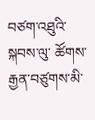བཙག་འཐུའི་སྐབས་ལུ་ ཚོགས་རྒྱན་བཙུགས་མི་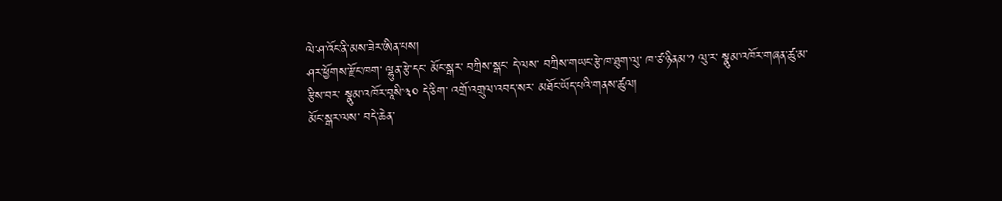ལེ་ཤ་འོང་ནི་མས་ཟེར་ཨིན་པས།
ཤར་ཕྱོགས་རྫོང་ཁག་ ལྷུན་རྩེ་དང་ མོང་སྒར་ བཀྲིས་སྒང་ དེ་ལས་ བཀྲིས་གཡང་རྩེ་ཁ་ཐུག་ལུ་ ཁ་ཙ་ཉིནམ་༡ ལུ་ར་ སྣུམ་འཁོར་གཞན་ཚུ་མ་རྩིས་བར་ སྣུམ་འཁོར་བཱསི་༣༠ དེ་ཅིག་ འགྲོ་འགྲུལ་འབད་སར་ མཐོང་ཡོད་པའི་གནས་ཚུལ།
མོང་སྒར་ལས་ བདེ་ཆེན་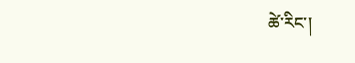ཚེ་རིང་།